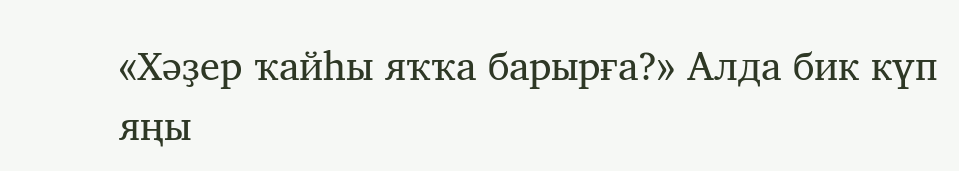«Хәҙер ҡайһы яҡҡа барырға?» Алда бик күп яңы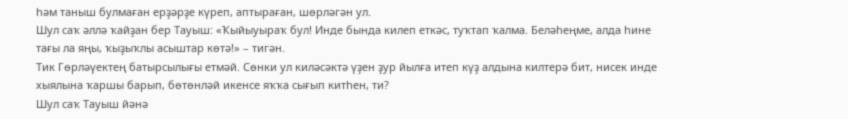һәм таныш булмаған ерҙәрҙе күреп, аптыраған, шөрләгән ул.
Шул саҡ әллә ҡайҙан бер Тауыш: «Ҡыйыуыраҡ бул! Инде бында килеп еткәс, туҡтап ҡалма. Беләһеңме, алда һине тағы ла яңы, ҡыҙыҡлы асыштар көтә!» – тигән.
Тик Гөрләүектең батырсылығы етмәй. Сөнки ул киләсәктә үҙен ҙур йылға итеп күҙ алдына килтерә бит, нисек инде хыялына ҡаршы барып, бөтөнләй икенсе яҡҡа сығып китһен, ти?
Шул саҡ Тауыш йәнә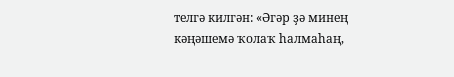телгә килгән: «Әгәр ҙә минең кәңәшемә ҡолаҡ һалмаһаң,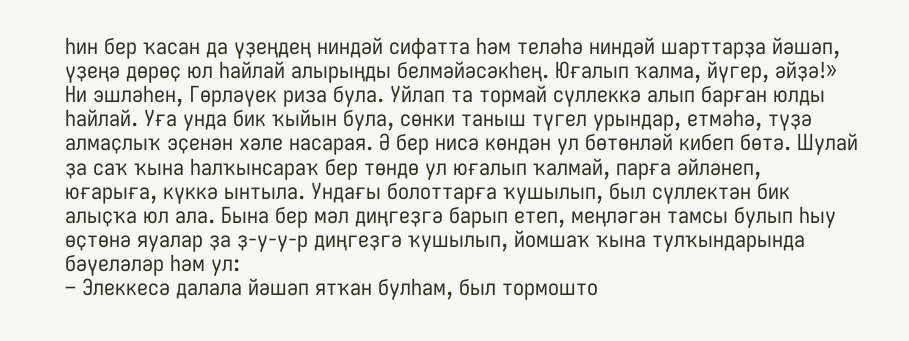һин бер ҡасан да үҙеңдең ниндәй сифатта һәм теләһә ниндәй шарттарҙа йәшәп, үҙеңә дөрөҫ юл һайлай алырыңды белмәйәсәкһең. Юғалып ҡалма, йүгер, әйҙә!»
Ни эшләһен, Гөрләүек риза була. Уйлап та тормай сүллеккә алып барған юлды һайлай. Уға унда бик ҡыйын була, сөнки таныш түгел урындар, етмәһә, түҙә алмаҫлыҡ эҫенән хәле насарая. Ә бер нисә көндән ул бөтөнләй кибеп бөтә. Шулай ҙа саҡ ҡына һалҡынсараҡ бер төндө ул юғалып ҡалмай, парға әйләнеп, юғарыға, күккә ынтыла. Ундағы болоттарға ҡушылып, был сүллектән бик алыҫҡа юл ала. Бына бер мәл диңгеҙгә барып етеп, меңләгән тамсы булып һыу өҫтөнә яуалар ҙа ҙ-у-у-р диңгеҙгә ҡушылып, йомшаҡ ҡына тулҡындарында бәүеләләр һәм ул:
– Элеккесә далала йәшәп ятҡан булһам, был тормошто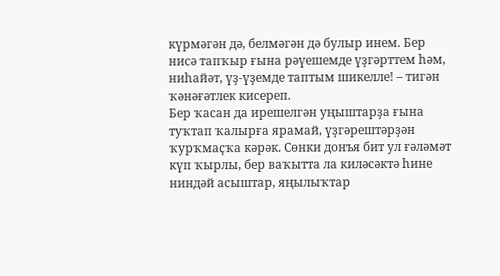күрмәгән дә, белмәгән дә булыр инем. Бер нисә тапҡыр ғына рәүешемде үҙгәрттем һәм, ниһайәт, үҙ-үҙемде таптым шикелле! – тигән ҡәнәғәтлек кисереп.
Бер ҡасан да ирешелгән уңыштарҙа ғына туҡтап ҡалырға ярамай, үҙгәрештәрҙән ҡурҡмаҫҡа кәрәк. Сөнки донъя бит ул ғәләмәт күп ҡырлы, бер ваҡытта ла киләсәктә һине ниндәй асыштар, яңылыҡтар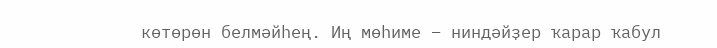көтөрөн белмәйһең. Иң мөһиме – ниндәйҙер ҡарар ҡабул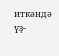иткәндә үҙ-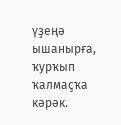үҙеңә ышанырға, ҡурҡып ҡалмаҫҡа кәрәк.